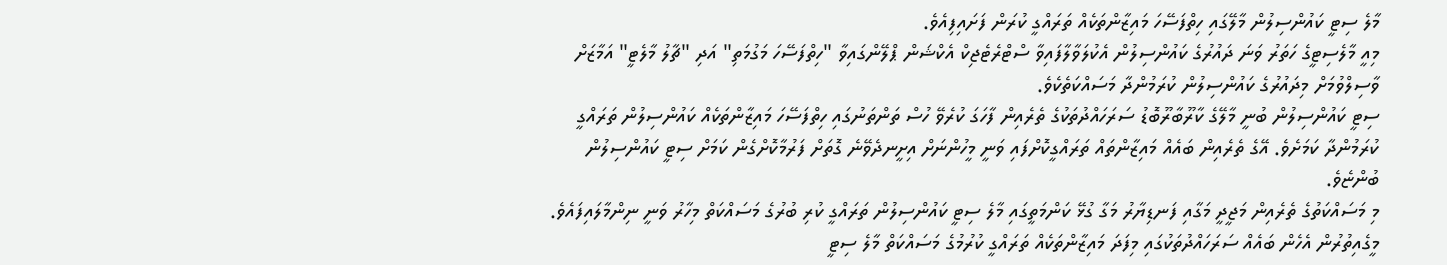މާލެ ސިޓީ ކައުންސިލުން މާލޭގައި ހިތްފަސޭހަ މައިޒާންތަކެއް ތަރައްގީ ކުރަން ފަށައިފިއެވެ.
މިއީ މާލެސިޓީގެ ހަތަރު ވަނަ ދައުރުގެ ކައުންސިލުން އެކުލަވާލާފައިވާ ސްޓްރެޓެޖިކް އެކްޝަން ޕްލޭންގައިވާ "ހިތްފަސޭހަ މަގުމަތި" އަދި "ޗާލު މާލެޓީ" އަމާޒަށް ވާސިލްވުމަށް މިދައުރުގެ ކައުންސިލުން ކުރަމުންދާ މަސައްކަތެކެވެ.
ސިޓީ ކައުންސިލުން ބުނީ މާލޭގެ ކާރޫބާރޫބޮޑު ސަރަހައްދުތަކުގެ ތެރެއިން ފާހަގަ ކުރެވޭ ހުސް ތަންތަނުގައި ހިތްފަސޭހަ މައިޒާންތަކެއް ކައުންސިލުން ތަރައްގީ ކުރަމުންދާ ކަމަށެވެ. އޭގެ ތެރެއިން ބައެއް މައިޒާންތައް ތަރައްގީކޮށްފައި ވަނީ މީހުންނަށް އިށީނދެވޭނެ ގޮތަށް ފަރުމާކޮށްގެން ކަމަށް ސިޓީ ކައުންސިލުން ބުންޏެވެ.
މި މަސައްކަތުގެ ތެރެއިން މަޖީދީ މަގާއި ފަނޑިޔާރު މަގާ ގުޅޭ ކަންމަތީގައި މާލެ ސިޓީ ކައުންސިލުން ތަރައްގީ ކުރި ބުރުގެ މަސައްކަތް މިހާރު ވަނީ ނިންމާލައިފައެވެ.
މީގެއިތުރުން އެހެން ބައެއް ސަރަހައްދުތަކުގައި މިފަދަ މައިޒާންތަކެއް ތަރައްގީ ކުރުމުގެ މަސައްކަތް މާލެ ސިޓީ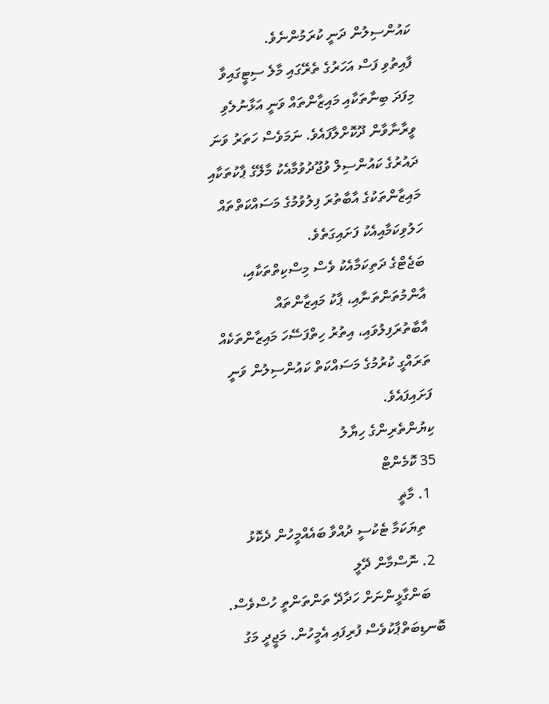ކައުންސިލުން ދަނީ ކުރަމުންނެވެ.
ފާއިތުވި ފަސް އަހަރުގެ ތެރޭގައި މާލެ ސިޓީގައިވާ މިފަދަ ބިނާތަކާއި މައިޒާންތައް ވަނީ އަޅާނުލެވި ވީރާނާވާން ދޫކޮށްލާފައެވެ. ނަމަވެސް ހަތަރު ވަނަ ދައުރުގެ ކައުންސިލް ވުޖޫދުވުމާއެކު މާލޭގެ ޕާކުތަކާއި މައިޒާންތަކުގެ އާބާތުރަ ފިލުވުމުގެ މަސައްކަތްތައް ހަލުވިކަމާއިއެކު ފަށައިގަތެވެ.
ބަޖެޓްގެ ދަތިކަމާއެކު ވެސް މިސްކިތްތަކާއި، އާންމުތަންތަނާއި، ޕާކު މައިޒާންތައް އާބާތުރަފިލުވައި، އިތުރު ހިތްފަސޭހަ މައިޒާންތަކެއް ތަރައްގީ ކުރުމުގެ މަސައްކަތް ކައުންސިލުން ވަނީ ފަށައިފައެވެ.
ކިޔުންތެރިންގެ ހިޔާލު
35 ކޮމެންޓް
  1. މާޡީ
    ތިޔަކަމާ ޓެކުސީ ދުއްވާ ބައެއްމީހުން ދެކޮޅު
  2. ނޮސްމާން ދޭލީ
    ބަންގާޅީންނަށް ހަދާދޭ ތަންތަންތީ ހުސްވެސް. ބޮނޑިބަތްޕާކުވެސް ފުރިފައި އެމީހުން. މަޖީދީ މަގު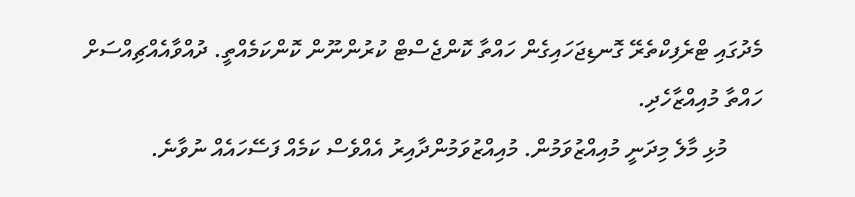މެދުގައި ޓްރެފިކްތެރޭ ގޮނޑިޖަހައިގެން ހައްތާ ކޮންޖެސްޓް ކުރުންނޫން ކޮންކަމެއްތީ. ދުއްވާއެއްޗިއްސަށް ހައްތާ މުއިއްޒާހެދި.
      މުޅި މާލެ މިދަނީ މުއިއްޒުވަމުން. މުއިއްޒުވަމުންދާއިރު އެއްވެސް ކަމެއް ފަސޭހައެއް ނުވާނެ.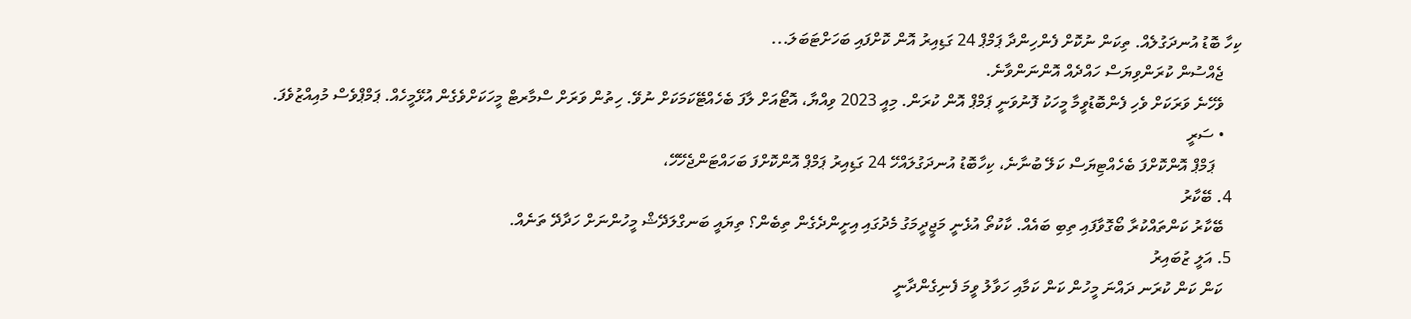ކިހާ ބޮޑު އުނދަގުލެއް. ތިކަން ނުކޮށް ފެންހިންދާ ޕަމްޕް 24 ގަޑިއިރު އޮން ކޮށްފައި ބަހަށްޓަބަލަ...
    ޖެއްސުން ކުރަންވިޔަސް ހައްދެއް އޮންނަންވާނެ.
    ވެހޭނެ ވަރަކަށް ވެހި ފެންބޮޑުވީމާ މީހަކު ފޮނުވަނީ ޕަމްޕް އޮން ކުރަން. މިއީ 2023 ވިއްޔާ، އޮޓޯއަށް ލާފަ ބެހެއްޓޭކަމަކަށް ނުވޭ. ހިތުން ވަރަށް ސްމާރޓް މީހަކަށްވެގެން އުޅޭމީހެއް. ޕަމްޕްވެސް މުއިއްޒުވެފަ.
    • ސަރީ
      ޕަމްޕް އޮންކޮށްފަ ބެހެއްޓިޔަސް ކަލޭ ބުނާނެ، ކިހާބޮޑު އުނދަގުލައްހޭ 24 ގަޑިއިރު ޕަމްޕް އޮންކޮށްފަ ބަހައްޓަންޖެހޭހޭ،
  4. ބޭކާރު
    ބޭކާރު ކަންތައްކުރާ ބޯގޮވާފައި ތިބި ބައެއް. ކާކުތޯ އުޅެނީ މަޖީދީމަގު މެދުގައި އިށީންދެގެން ތިބެން؟ ތިޔައީ ބަނގްލަދޭޝް މީހުންނަށް ހަދާދޭ ތަނެއް.
  5. އަލީ ޒުބައިރު
    ކަން ކަން ކުރަނ ދައްނަ މީހުން ކަން ކަމާއި ހަވާލު ވީމަ ފެނިގެންދާނީ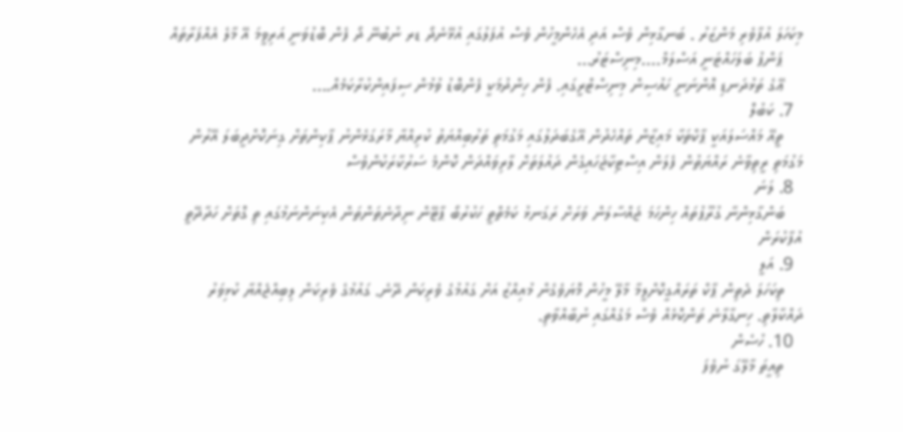މިކަހަލަ އުފާވެރި މަންޒަރު . ބަނގާޅިން ވެސް އަދި އެހެންމީހުން ވެސް އުފަލުގައި އުޅޭނެދޯ ޑރ ނުބުނޭ ދޯ ފެން ބޮޑުވަނީ އަރިވީމަ އޭ މާލެ އެއްފަރާތައް
    ޕަންޕު ބަލަހައްޓަނީ އަސްލަމް....މިނިސްޓަރު...
    ޢޭގެ ތަޅުދަނޑި އޮންނަނީ ހައުސިން މިނިސްޓްރީގައި. ފެން ހިންދުމަކީ ފެންބޮޑު ވުމުން ސިފައިންކުރާކަމެއް....
  7. ކަބުލޮ
    ތީއޭ މައްސަލައަކީ ޕާކްތަކާ މައިޒާން ތައްހެދުން އޭގެބަދަލުގައި މަގުމަތި ތަރުބިއްޔަތު ކުރިއްޔާ މާރަގަޅެންނު ޕާކިންތަށް ގިނަކޮށްދީބަލަ އޭރުން މަގުމަތި ރީތިވާނެ ރައްޔަތުން ފެލަން އިސްޓިކާޖަހައިގެން ދައުލަތަށް ލާރިވައްދަން ކޮންމެ ސަރުކާރަކުންވެސް
  8. ލަނަ
    ބަންގާޅިންނާ ގުރޫޕުތައް ހިންހަމަ ޖައްސާލަން ވަރަށް ރަގަނޅު ކަމެތްތީ ހަކުރުބޯ ޕާޓޭން ނިދާނެތަންތަން އެކިނަންނަމުގައި ތި ގޮތަށް ހަދާދޭތީ އުފާކުރަން
  9. އަލީ
    ތިކަހަލަ ދެތިން ޕާކް ތަރައްގީކޮށްލީމާ މާލޭ މީހުން މޮޔަވެގެން މުއިއްޒު އަށް ގައުމުގެ ވެރިކަން ދޭނެ. ގައުމުގެ ވެރިކަން ލިބިއްޖެއްޔާ ކުޅިވަރު ދައްކާލާތި. ހިނގާލާނެ ތަންކޮޅެއް ވެސް މަގެއްގައި ނުބާއްވާތި.
  10. ހުސެން
    ތިއީތަ މާލޭގަ ނުވެފަ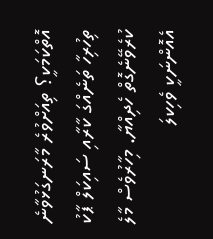އޮތްކަމަކީ؟ ތިއަށްވުރެ މާރަނގަޅުވާނެ ތިހުރިހާ ތަނެއްގަ ކާރާއި ސައިކަލް ޕާކު ކުރެވޭނެގޮތް ހެދިއްޔާ. މިހާރުވެސް މާލެ އެއޮންނަކީ ވެހިކލަ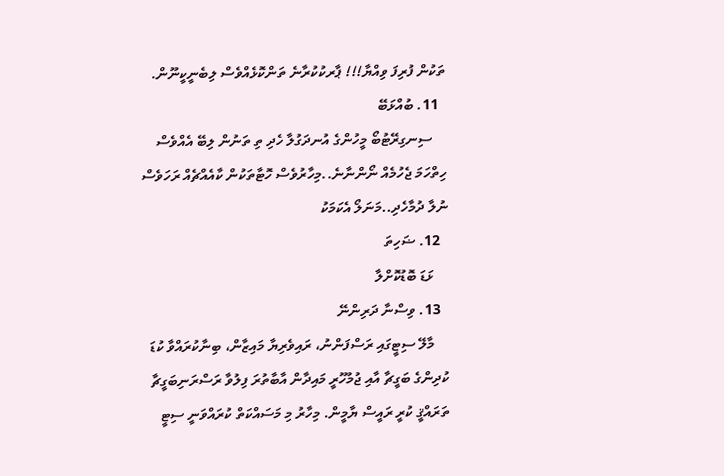ތަކުން ފުރިފަ ވިއްޔާ!!! ޕާރކުކުރާނެ ތަންކޮޅެއްވެސް ލިބެނީކީނޫން.
  11. ބުއްޅަބޭ
    ސިނގިރޭޓުބޯ މީހުންގެ އުނދަގުލާ ހެދި ތި ތަނުން ލިބޭ އެއްވެސް ހިތްހަމަ ޖެހުމެއް ނޯންނާނެ..މިހާރުވެސް ހޮޓާތަކުން ކާއެއްޗެއް ރަހަވެސް ނުލާ ދުމާހެދި..މަނަލޯ އެކަމަކު
  12. ޟަހިތަ
    ޅަޑަ ބޮޑުކޮށްލާ
  13. ވިސްނާ ދަރިންނޭ
    މާލޭ ސިޓީގައި ރަސްފަންނު، ރައިވެރިޔާ މައިޒާން، ބިނާކުރައްވާ ކުޑަ ކުދިންގެ ބަގީޗާ އާއި ޖުމުހޫރީ މައިދާން އާބާތުރަ ފިލުވާ ރަސްރަނިބަގީޗާ ތަރައްޤީ ކުރީ ރައީސް ޔާމީން. މިހާރު މި މަސައްކަތް ކުރައްވަނީ ސިޓީ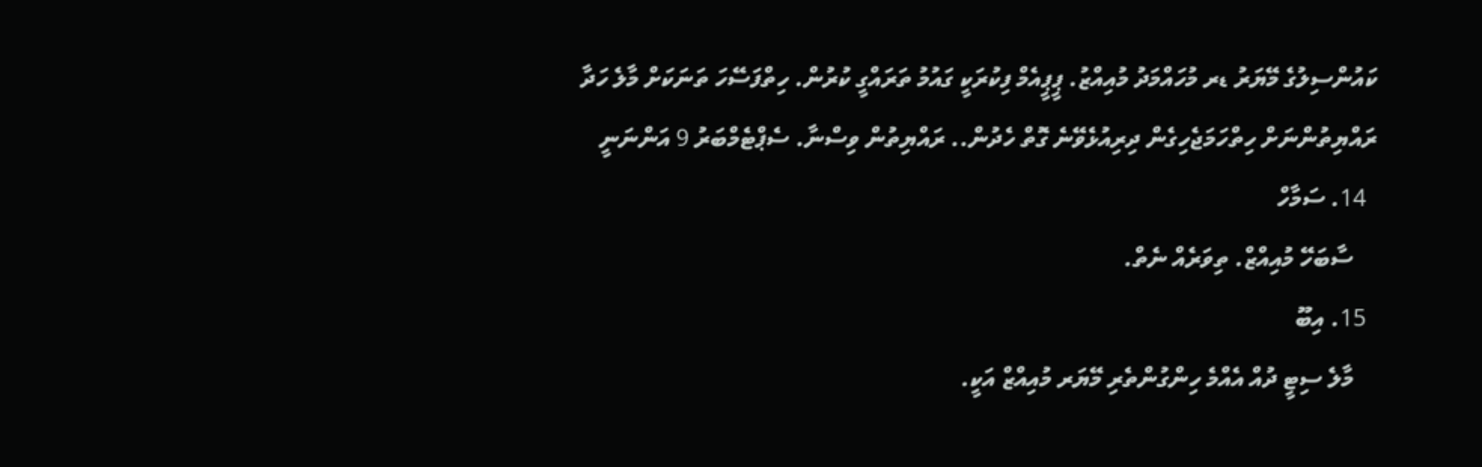ކައުންސިލުގެ މޭޔަރު ޑރ މުހައްމަދު މުއިއްޒު. ޕީޕީއެމް ފިކުރަކީ ގައުމު ތަރައްގީ ކުރުން. ހިތްފަސޭހަ ތަނަކަށް މާލެ ހަދާ ރައްޔިތުންނަށް ހިތްހަމަޖެހިގެން ދިރިއުޅެވޭނެ ގޮތް ހެދުން.. ރައްޔިތުން ވިސްނާ. ސެޕްޓެމްބަރު 9 އަންނަނީ
  14. ސަމާހް
    ސާބަހޭ މުއިއްޒް. ތިވަރެއް ނެތް.
  15. އިބޫ
    މާލެ ސިޓީ ދުއް އެއްމެ ހިންގުންތެރި މޭޔަރ މުއިއްޒް އަކީ.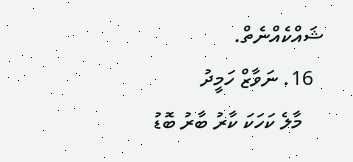ޝައްކެއްނެތް.
  16. ނަވާޒް ހަމީދު
    މާލެ ކަހަކަ ކާރު ބާރު ބޮޑު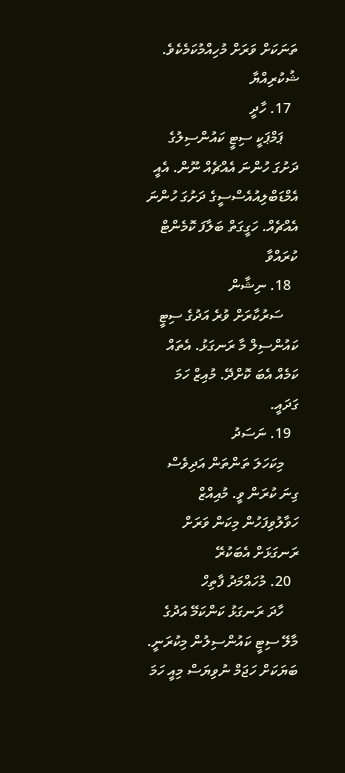ތަނަކަށް ވަރަށް މުހިއްމުކަމެކެވެ. ޝުކުރިއްޔާ
  17. ހާދީ
    ޕަމްޕަކީ ސިޓީ ކައުންސިލުގެ ދަށުގަ ހުންނަ އެއްޗެއް ނޫން. އެއީ އެމްޑަބްލިއުއެސްސީގެ ދަށުގަ ހުންނަ އެއްޗެއް. ހަގީގަތް ބަލާފަ ކޮމެންޓް ކުރައްވާ
  18. ނިޝާން
    ސަރުކާރަށް ވުރެ އަދުގެ ސިޓީ ކައުންސިލް މާ ރަނގަޅު. އެތައް ކަމެއް އެބަ ކޮށްދޭ. މުއިޒް ހަމަ ގަދައީ.
  19. ނަސަދު
    މިކަހަލަ ތަންތަން އަދިވެސް ގިނަ ކުރަން ވީ. މުއިއްޒް ހަވާލުވިފަހުން މިކަން ވަރަށް ރަނގަޅަށް އެބަކުރޭ
  20. މުހައްމަދު ފާތިހް
    ހާދަ ރަނގަޅު ކަންކަމޭ އަދުގެ މާލޭ ސިޓީ ކައުންސިލުން މިކުރަނީ. ބަޔަކަށް ހަޖަމް ނުވިޔަސް މިއީ ހަމަ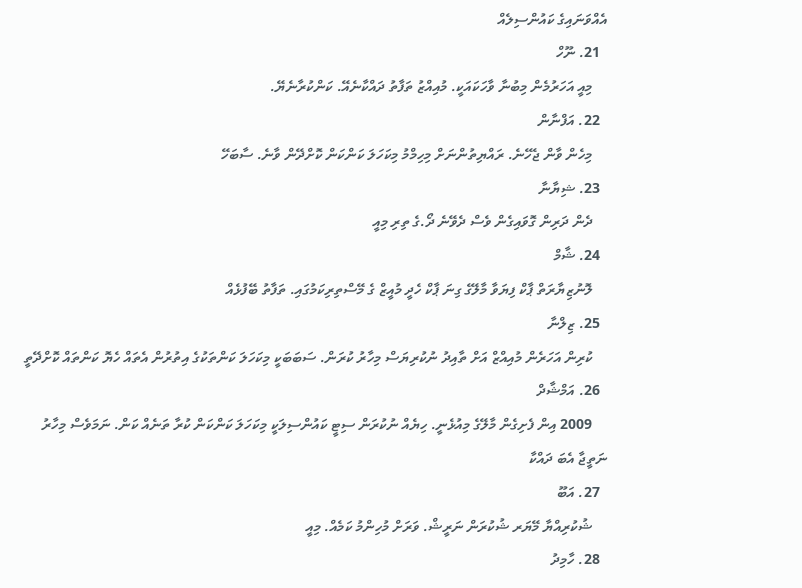އެއްވަނައިގެ ކައުންސިލެއް
  21. ނޫހް
    މިއީ އަހަރުމެން މިބުނާ ވާހަކައަކީ. މުއިއްޒު ތަފާތު ދައްކާނެއޭ. ކަންކުރާނެޔޭ.
  22. އަފްނާން
    މިހެން ވާން ޖެހޭނެ. ރައްޔިތުންނަށް މިހިމްމު މިކަހަލަ ކަންކަން ކޮށްދޭން ވާނެ. ސާބަހޭ
  23. ޝިޔާނާ
    ދެން ދަރިން ގޮވައިގެން ވެސް ދެވޭނެ ދޯ.ގެ ތިރި މިއީ
  24. ޝާމް
    ލޮނުޒިޔާރަތް ޕާކް ފިޔަވާ މާލޭގެ ގިނަ ޕާކް ހެދީ މުއީޒް ގެ މޭސްތިރިކަމުގައި. ތަފާތު ބޭފުޅެއް
  25. ޒިލްނާ
    ކުރިން އަހަރެން މުއިއްޒް އަށް ތާއިދު ނުކުރިޔަސް މިހާރު ކުރަން. ސަބަބަކީ މިކަހަލަ ކަންތަކުގެ އިތުރުން އެތައް ހެޔޮ ކަންތައް ކޮށްދޭތީ
  26. އަމްޝާދް
    2009 އިން ފެށިގެން މާލޭގެ މިއުޅެނީ. ހިޔެއް ނުކުރަން ސިޓީ ކައުންސިލަކީ މިކަހަލަ ކަންކަން ކުރާ ތަނެއް ކަން. ނަމަވެސް މިހާރު ނަތީޖާ އެބަ ދައްކާ
  27. އަބޫ
    ޝުކުރިއްޔާ މޭޔަރ ޝުކުރަން ނަރީޝް. ވަރަށް މުހިންމު ކަމެއް. މިއީ
  28. ހާމިދު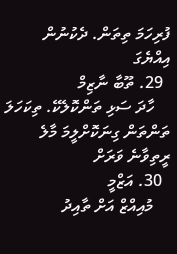ފުރިހަމަ ތިތަން. ދެކުނުން އިއްޔެގަ
  29. ތޫބާ ނާޒިމް
    ހާދަ ސަޅި ތަންކޮލެކޭ. ތިކަހަލަ ތަންތަން ގިނަކޮށްލީމަ މާލެ ރީތިވާނެ ވަރަށް
  30. އަޒްމީ
    މުއިއްޒް އަށް ތާއިދު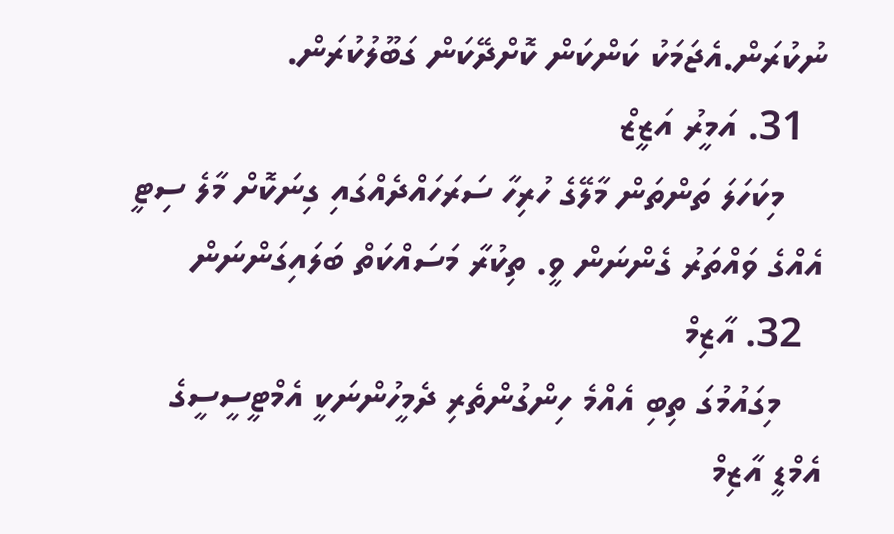ނުކުރަން.އެޖަމަކު ކަންކަން ކޮށްދޭކަން ގަބޫލުކުރަން.
  31. އަމީރު އަޒީޒް
    މިކަހަލަ ތަންތަން މާލޭގެ ހުރިހާ ސަރަހައްދެއްގައި ގިނަކޮށް މާލެ ސިޓީ އެއްގެ ވައްތަރު ގެންނަން ވީ. ތިކުރާ މަސައްކަތް ބަލައިގަންނަން
  32. އާޒިމް
    މިގައުމުގަ ތިބި އެއްމެ ހިންގުންތެރި ދެމީހުންނަކީ އެމްޓީސީސީގެ އެމްޑީ އާޒިމް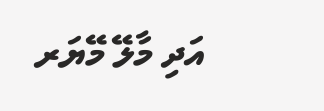އަދި މާލޭ މޭޔަރ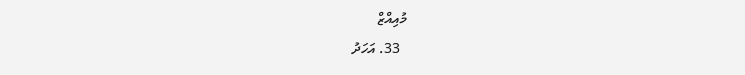މުއިއްޒް
  33. އަހަދު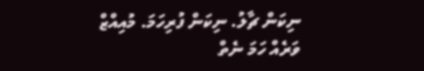ނިކަން ޗާލު. ނިކަން ފުރިހަމަ. މުއިއްޒް ވަރެއް ހަމަ ނެތް